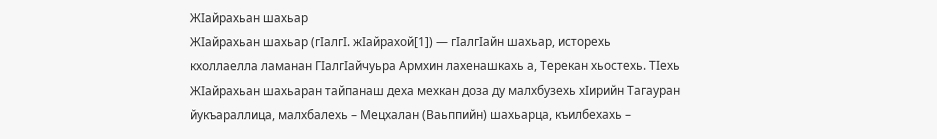ЖӀайрахьан шахьар
Жӏайрахьан шахьар (гӀалгӀ. жӏайрахой[1]) — гӀалгӀайн шахьар, исторехь кхоллаелла ламанан ГӀалгӀайчуьра Армхин лахенашкахь а, Терекан хьостехь. ТӀехь ЖӀайрахьан шахьаран тайпанаш деха мехкан доза ду малхбузехь хӀирийн Тагауран йукъараллица, малхбалехь – Мецхалан (Ваьппийн) шахьарца, къилбехахь –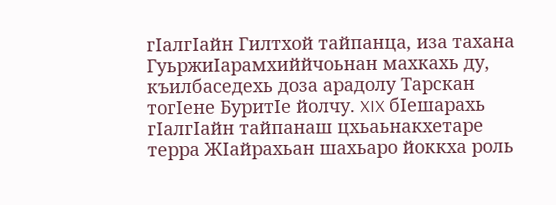гӀалгӀайн Гилтхой тайпанца, иза тахана ГуьржиӀарамхиййчоьнан махкахь ду, къилбаседехь доза арадолу Тарскан тогӀене БуритӀе йолчу. XIX бӀешарахь гӀалгӀайн тайпанаш цхьаьнакхетаре терра ЖӀайрахьан шахьаро йоккха роль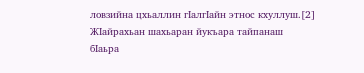ловзийна цхьаллин гӀалгӀайн этнос кхуллуш.[2]
ЖӀайрахьан шахьаран йукъара тайпанаш
бӀаьра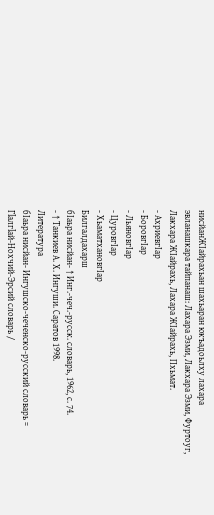нисйанЖӀайрахьан шахьаран юкъадоьлху лахара эвланашкара тайпанаш: Лахара Эзми, Лакхара Эзми, Фуртоуг, Лакхара ЖӀайрахь, Лахара ЖӀайрахь, Пхьмат.
- АхриевгӀар
- БоровгӀар
- ЛьяновгӀар
- ЦуровгӀар
- ХьаматхановгӀар
Билгалдахарш
бӀаьра нисйан- ↑ Инг.-чеч.-русск. словарь, 1962, с. 74.
- ↑ Танкиев А. Х. Ингуши. Саратов 1998.
Литература
бӀаьра нисйан- Ингушско-чеченско-русский словарь = Гӏалгӏай-Нохчий-Эрсий словарь /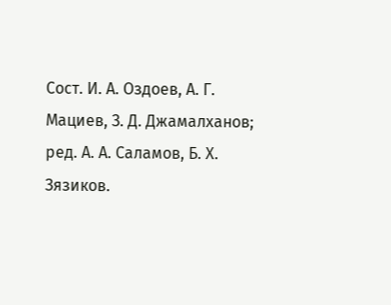Сост. И. А. Оздоев, А. Г. Мациев, З. Д. Джамалханов; ред. А. А. Саламов, Б. Х. Зязиков.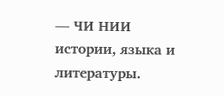— ЧИ НИИ истории, языка и литературы.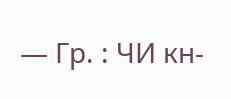— Гр. : ЧИ кн-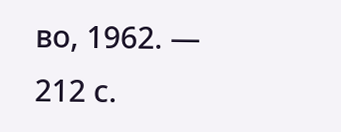во, 1962. — 212 с.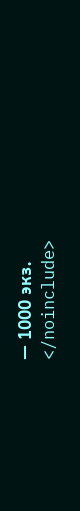— 1000 экз.
</noinclude>